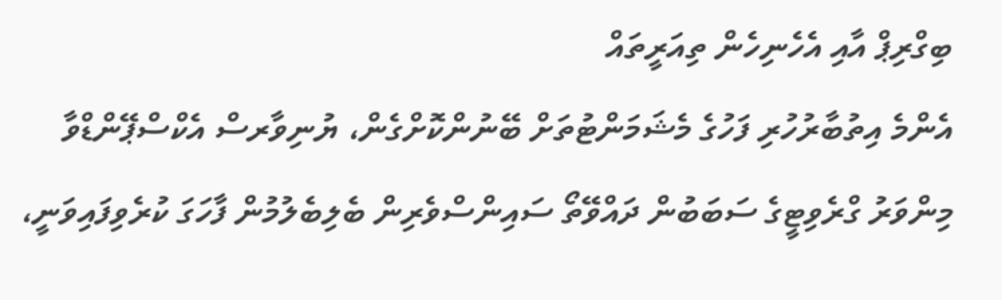ބިގްރިޕް އާއި އެހެނިހެން ތިއަރީތައް
އެންމެ އިތުބާރުހުރި ފަހުގެ މެޝަމަންޓުތަށް ބޭނުންކޮށްގެން، ޔުނިވާރސް އެކްސްޕޭންޑްވާ މިންވަރު ގްރެވިޓީގެ ސަބަބުން ދައްވޭތޯ ސައިންސްވެރިން ބެލިބެލުމުން ފާހަގަ ކުރެވިފައިވަނީ،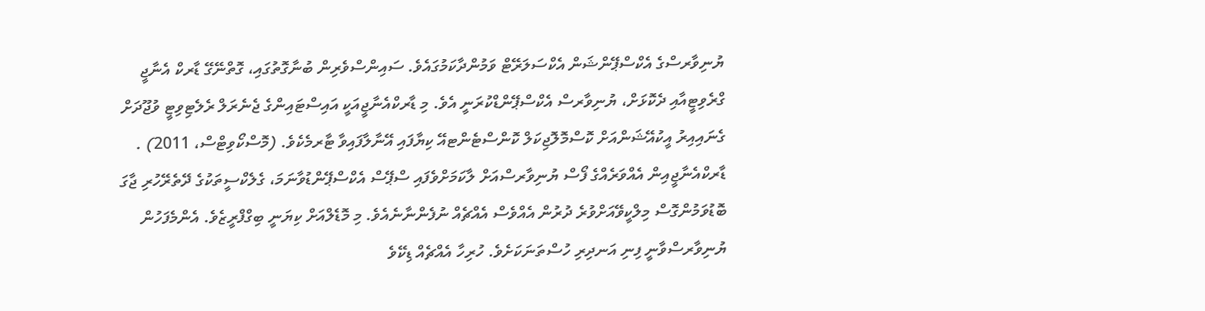ޔުނިވާރސްގެ އެކްސްޕޭންޝަން އެކްސަލަރޭޓް ވަމުންދާކަމުގައެވެ. ސައިންސްވެރިން ބުނާގޮތުގައި، ގޮތްނޭގޭ ޑާރކް އެނާޖީ ގްރެވިޓީއާއި ދެކޮޅަށް، ޔުނިވާރސް އެކްސްޕޭންޑްކުރަނީ އެވެ. މި ޑާރކްއެނާޖީއަކީ އައިސްޓައިންގެ ޖެނެރަލް ރެލެޓިވިޓީ ވުޖޫދަށް ގެނައިއިރު އީކުއޭޝަންއަށް ކޮސްމޮލޮޖިކަލް ކޮންސްޓެންޓއޭ ކިޔާފައި އޭނާލާފައިވާ ޓާރމެކެވެ. (މޮސްކޯވިޓްސް، 2011) . ޑާރކްއެނާޖީއިން އެއްވަރެއްގެ ފޯސް ޔުނިވާރސްއަށް ލާކަމަށްވެފައި ސްޕޭސް އެކްސްޕޭންޑުވާނަމަ، ގެލެކްސީތަކުގެ ދޭތެރޭހުރި ޖާގަ ބޮޑުވަމުންގޮސް މިލްކީވޭއަށްވުރެ ދުރުން އެއްވެސް އެއްޗެއް ނުފެންނާނެއެވެ. މި މޮޑެލްއަށް ކިޔަނީ ބިގްފްރީޒެވެ. އެންމެފަހުން ޔުނިވާރސްވާނީ ފިނި އަނދިރި ހުސްތަނަކަށެވެ. ހުރިހާ އެއްޗެއް ޑިކޭވެ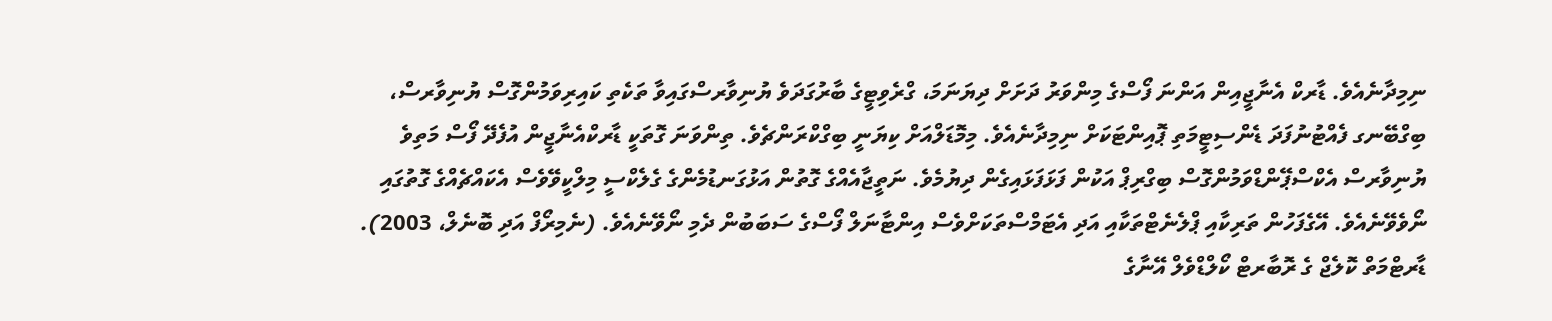ނިމިދާނެއެވެ. ޑާރކް އެނާޖީއިން އަންނަ ފޯސްގެ މިންވަރު ދަށަށް ދިޔަނަމަ، ގްރެވިޓީގެ ބާރުގަދަވެ ޔުނިވާރސްގައިވާ ތަކެތި ކައިރިވަމުންގޮސް ޔުނިވާރސް، ބިގްބޭނގ ފެއްޓުނުފަދަ ޑެންސިޓީމަތި ޕޮއިންޓަކަށް ނިމިދާނެއެވެ. މިމޮޑަލްއަށް ކިޔަނީ ބިގްކްރަންޗެވެ. ތިންވަނަ ގޮތަކީ ޑާރކްއެނާޖީން އުފެދޭ ފޯސް މަތިވެ ޔުނިވާރސް އެކްސްޕޭންޑްވަމުންގޮސް ބިގްރިޕް އަކުން ފަޅަފަޅައިގެން ދިޔުމެވެ. ނަތީޖާއެއްގެ ގޮތުން އަޅުގަނޑުމެންގެ ގެލެކްސީ މިލްކީވޭވެސް އެކައްޗެއްގެ ގޮތުގައި ނޯވެވޭނެއެވެ. އޭގެފަހުން ތަރިކާއި ޕްލެނެޓްތަކާއި އަދި އެޓަމްސްތަކަށްވެސް އިންޓާނަލް ފޯސްގެ ސަބަބުން ދެމި ނޯވޭނެއެވެ. (ނެމިރޯފް އަދި ބޮނެލް، 2003). ޑާރޓްމަތް ކޮލެޖް ގެ ރޮބާރޓް ކޯލްޑްވެލް އޭނާގެ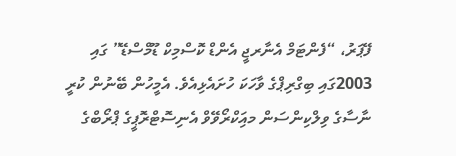ފޭޕަރު، “ފެންޓަމް އެނާރޖީ އެންޑް ކޮސްމިކް ޑޫމްސްޑޭ” ގައި 2003ގައި ބިގްރިޕްގެ ވާހަކަ ހުށައެޅިއެވެ. އެމީހުން ބޭނުން ކުރީ ނާސާގެ ވިލްކިންސަން މއަިކްރޯވޭވް އެނިސޮޓްރޮޕީގެ ޕްރޯބްގެ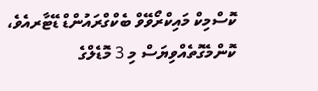ކޮސްމިކް މައިކްރޯވޭވް ބެކްގްރައުންޑް ޑޭޓާރއެވެ، ކޮންމެގޮތެއްވިޔަސް މި 3 މޮޑެލްގެ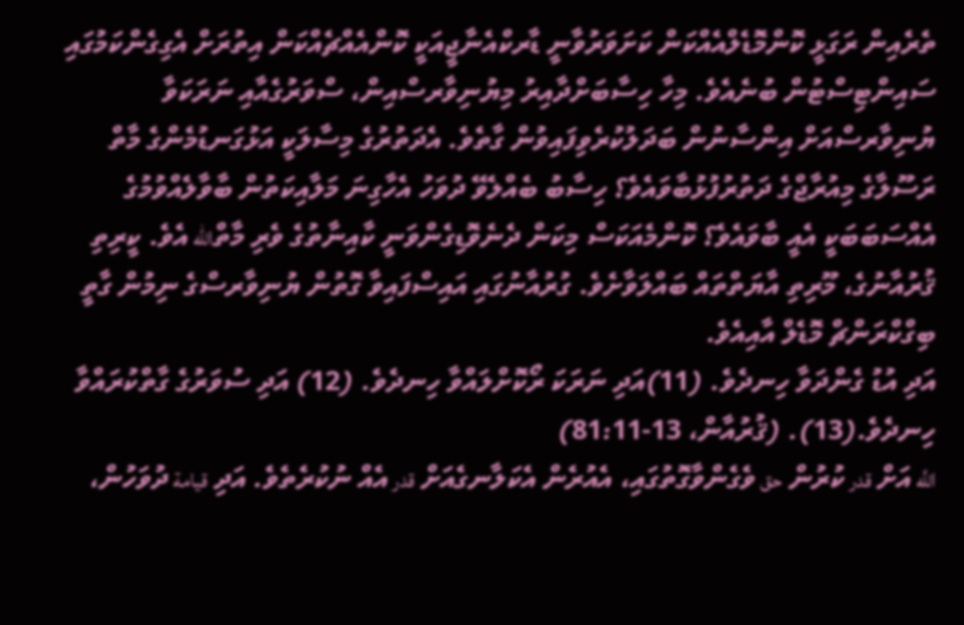ތެރެއިން ރަގަޅީ ކޮންމޮޑެލްއެއްކަން ކަށަވަރުވާނީ ޑާރކްއެނާޖީއަކީ ކޮންއެއްޗެއްކަން އިތުރަށް އެގިގެންކަމުގައި ސައިންޓިސްޓުން ބުނެއެވެ. މިހާ ހިސާބަށްދާއިރު މިޔުނިވާރސްއިން، ސްވަރުގެއާއި ނަރަކަވާ ޔުނިވާރސްއަށް އިންސާނުން ބަދަލުކުރެވިފައިވުން ގާތެވެ. އެދަތުރުގެ މިސާލަކީ އަޅުގަނޑުމެންގެ މާތް ރަސޫލާގެ މިއުރާޖްގެ ދަތުރުފުޅުބާވައެވެ؟ ހިސާބު ބެއްލެވޭ ދުވަހު އެހާގިނަ މަލާއިކަތުން ބާވާލެއްވުމުގެ އެއްސަބަބަކީ އެއީ ބާވައެވެ؟ ކޮންމެއަކަސް މިކަން ދެނެވޮޑިގެންވަނީ ކާއިނާތުގެ ވެރި މާތްالله އެވެ. ކީރިތި ޤުރުއާނުގެ، މޫރިތި އާޔަތްތައް ބައްލަވާށެވެ. ގުރުއާނުގައި އައިސްފައިވާ ގޮތުން ޔުނިވާރސްގެ ނިމުން ގާތީ ބިގްކްރަންޗް މޮޑެލް އާއިއެވެ.
އަދި އުޑު ގެންދަވާ ހިނދެވެ. (11)އަދި ނަރަކަ ރޯކޮށްލައްވާ ހިނދެވެ. (12) އަދި ސުވަރުގެ ގާތްކުރައްވާ ހިނދެވެ.(13). (ޤުރުއާން، 13-81:11)
اللَّه އަށް قدر ކުރުން حق ވެގެންވާގޮތުގައި، އެއުރެން އެކަލާނގެއަށް قدر އެއް ނުކުރެތެވެ. އަދި قيامة ދުވަހުން،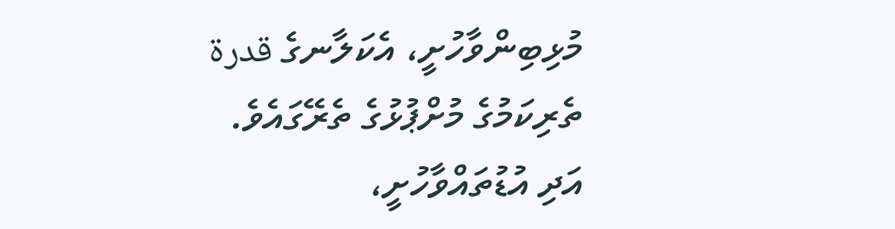މުޅިބިންވާހުށީ، އެކަލާނގެ قدرة ތެރިކަމުގެ މުށްޕުޅުގެ ތެރޭގައެވެ. އަދި އުޑުތައްވާހުށީ،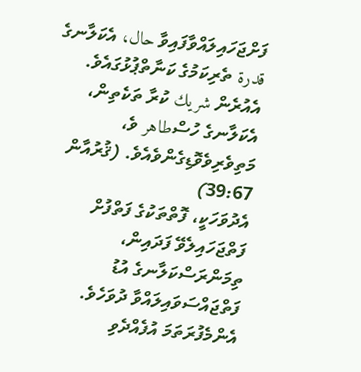ފަށްޖަހައިލައްވާފައިވާ حال، އެކަލާނގެ قدرة ތެރިކަމުގެ ކަނާތްޕުޅުގައެވެ. އެއުރެން شريك ކުރާ ތަކެތިން، އެކަލާނގެ ހުސްطاهر ވެ، މަތިވެރިވެވޮޑިގެންވެއެވެ. (ޤުރުއާން 39:67)
އެދުވަހަކީ، ފޮތްތަކުގެ ފަތްފުށް ފަތްޖަހައިލެވޭ ފަދައިން، ތިމަންރަސްކަލާނގެ އުޑު ފަތްޖައްސަވައިލައްވާ ދުވަހެވެ. އެންމެފުރަތަމަ އުފެއްދެވި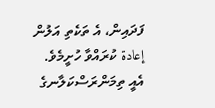ފަދައިން، އެ ތަކެތި އަލުން إعادة ކުރައްވާ ހުށީމެވެ. އެއީ ތިމަންރަސްކަލާނގެ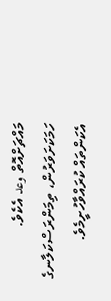މައްޗަށްއޮތް وعد އެކެވެ. ހަމަކަށަވަރުން، ތިމަންރަސްކަލާނގެ އެކަންތައް ކުރައްވާހުށީމެވެ.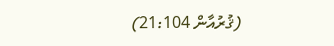(ޤުރުއާން 21:104)